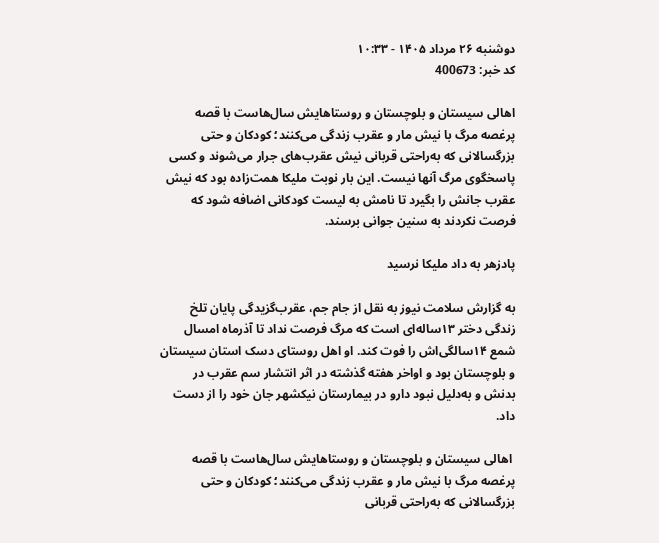دوشنبه ۲۶ مرداد ۱۴۰۵ - ۱۰:۳۳
کد خبر: 400673

اهالی سیستان و بلوچستان و روستاهایش سال‌هاست با قصه پرغصه مرگ با نیش مار و عقرب زندگی می‌کنند؛ کودکان و حتی بزرگسالانی که به‌راحتی قربانی نیش عقرب‌های جرار می‌شوند و کسی پاسخگوی مرگ آنها نیست. این بار نوبت ملیکا همت‌زاده بود که نیش عقرب جانش را بگیرد تا نامش به لیست کودکانی اضافه شود که فرصت نکردند به سنین جوانی برسند.

پادزهر به داد ملیکا نرسید

به گزارش سلامت نیوز به نقل از جام جم، عقرب‌گزیدگی پایان تلخ زندگی دختر ۱۳ساله‌ای است که مرگ فرصت نداد تا آذرماه امسال شمع ۱۴سالگی‌اش را فوت کند. او اهل روستای دسک استان سیستان و بلوچستان بود و اواخر هفته گذشته در اثر انتشار سم عقرب در بدنش و به‌دلیل نبود دارو در بیمارستان نیکشهر جان خود را از دست داد.

 اهالی سیستان و بلوچستان و روستاهایش سال‌هاست با قصه پرغصه مرگ با نیش مار و عقرب زندگی می‌کنند؛ کودکان و حتی بزرگسالانی که به‌راحتی قربانی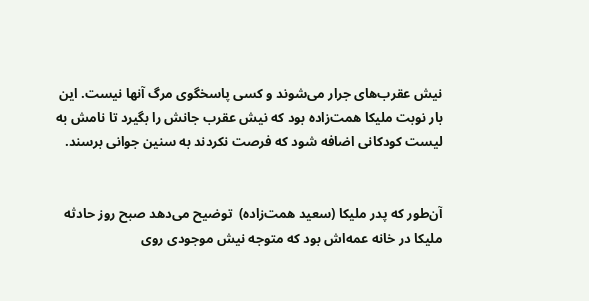نیش عقرب‌های جرار می‌شوند و کسی پاسخگوی مرگ آنها نیست. این بار نوبت ملیکا همت‌زاده بود که نیش عقرب جانش را بگیرد تا نامش به لیست کودکانی اضافه شود که فرصت نکردند به سنین جوانی برسند.


آن‌طور که پدر ملیکا (سعید همت‌زاده)  توضیح می‌دهد صبح روز حادثه ملیکا در خانه عمه‌اش بود که متوجه نیش موجودی روی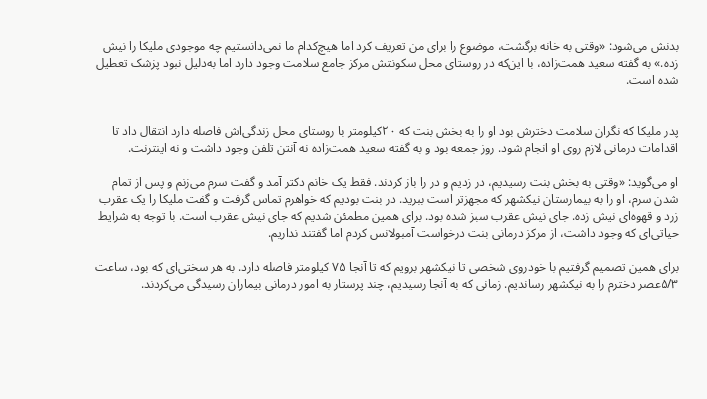بدنش می‌شود: «وقتی به خانه برگشت، موضوع را برای من تعریف کرد اما هیچ‌کدام ما نمی‌دانستیم چه موجودی ملیکا را نیش زده.» به گفته سعید همت‌زاده، با این‌که در روستای محل سکونتش مرکز جامع سلامت وجود دارد اما به‌دلیل نبود پزشک تعطیل شده است.


پدر ملیکا که نگران سلامت دخترش بود او را به بخش بنت که ۲۰کیلومتر با روستای محل زندگی‌اش فاصله دارد انتقال داد تا اقدامات درمانی لازم روی او انجام شود. روز جمعه بود و به گفته سعید همت‌زاده نه آنتن تلفن وجود داشت و نه اینترنت.

او می‌گوید: «وقتی به بخش بنت رسیدیم، در زدیم و در را باز کردند. فقط یک خانم دکتر آمد و گفت سرم می‌زنم و پس از تمام شدن سرم، او را به بیمارستان نیکشهر که مجهزتر است ببرید. در بنت بودیم که خواهرم تماس گرفت و گفت ملیکا را یک عقرب زرد و قهوه‌ای نیش زده. جای نیش عقرب سبز شده بود. برای همین مطمئن شدیم که جای نیش عقرب است. با توجه به شرایط حیاتی‌ای که وجود داشت، از مرکز درمانی بنت درخواست آمبولانس کردم اما گفتند نداریم.

برای همین تصمیم گرفتیم با خودروی شخصی تا نیکشهر برویم که تا آنجا ۷۵ کیلومتر فاصله دارد. به هر سختی‌ای که بود، ساعت ۵/۳عصر دخترم را به نیکشهر رساندیم. زمانی که به آنجا رسیدیم، چند پرستار به امور درمانی بیماران رسیدگی می‌کردند.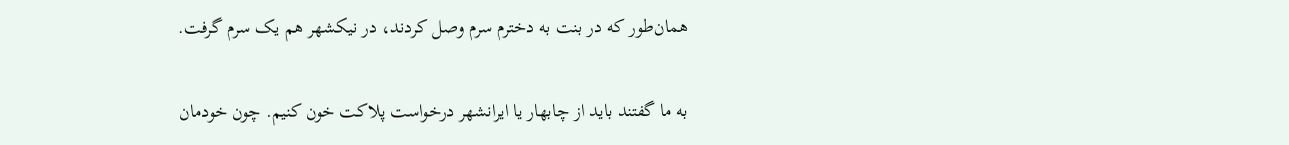همان‌طور که در بنت به دخترم سرم وصل کردند، در نیکشهر هم یک سرم گرفت.

به ما گفتند باید از چابهار یا ایرانشهر درخواست پلاکت خون کنیم. چون خودمان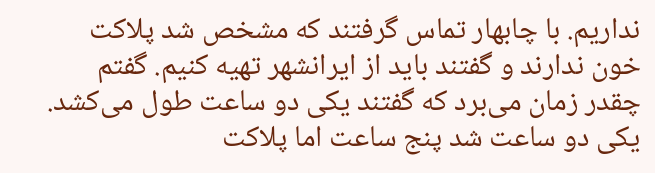نداریم. با چابهار تماس گرفتند که مشخص شد پلاکت خون ندارند و گفتند باید از ایرانشهر تهیه کنیم. گفتم چقدر زمان می‌برد که گفتند یکی دو ساعت طول می‌کشد. یکی دو ساعت شد پنج ساعت اما پلاکت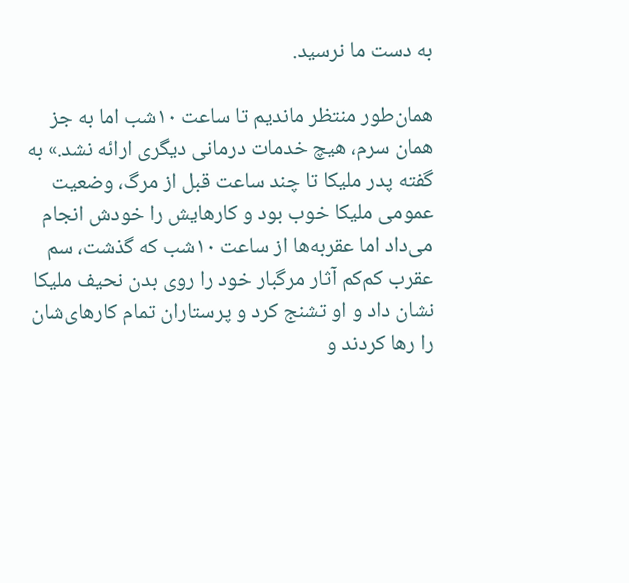به دست ما نرسید.

همان‌طور منتظر ماندیم تا ساعت ۱۰شب اما به جز همان سرم، هیچ خدمات درمانی دیگری ارائه نشد.» به گفته پدر ملیکا تا چند ساعت قبل از مرگ، وضعیت عمومی ملیکا خوب بود و کارهایش را خودش انجام می‌داد اما عقربه‌ها از ساعت ۱۰‌شب که گذشت، سم عقرب کم‌کم آثار مرگبار خود را روی بدن نحیف ملیکا نشان داد و او تشنج کرد و پرستاران تمام کارهای‌شان را رها کردند و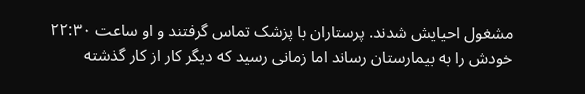مشغول احیایش شدند. پرستاران با پزشک تماس گرفتند و او ساعت ۲۲:۳۰ خودش را به بیمارستان رساند اما زمانی رسید که دیگر کار از کار گذشته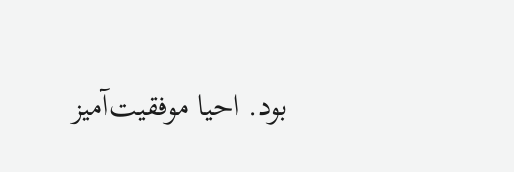بود. احیا موفقیت‌آمیز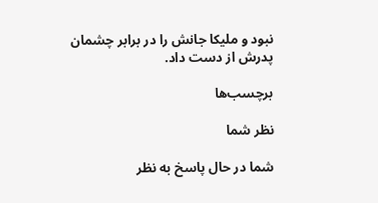نبود و ملیکا جانش را در برابر چشمان پدرش از دست داد.

برچسب‌ها

نظر شما

شما در حال پاسخ به نظر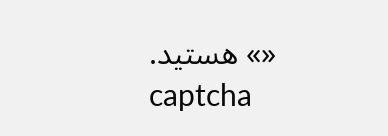«» هستید.
captcha